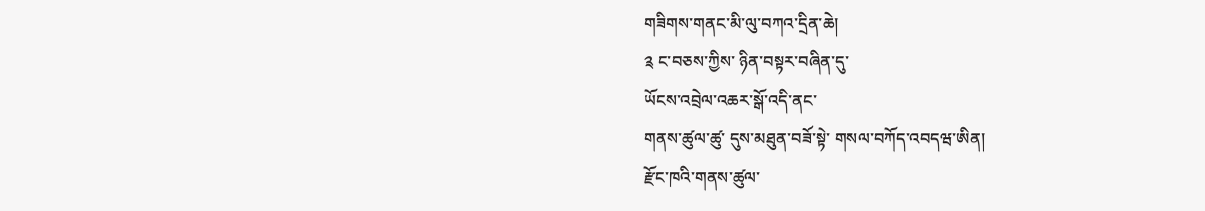གཟིགས་གནང་མི་ལུ་བཀའ་དྲིན་ཆེ།
༉ ང་བཅས་ཀྱིས་ ཉིན་བསྟར་བཞིན་དུ་
ཡོངས་འབྲེལ་འཆར་སྒོ་འདི་ནང་
གནས་ཚུལ་ཚུ་ དུས་མཐུན་བཟོ་སྟེ་ གསལ་བཀོད་འབདཝ་ཨིན།
རྫོང་ཁའི་གནས་ཚུལ་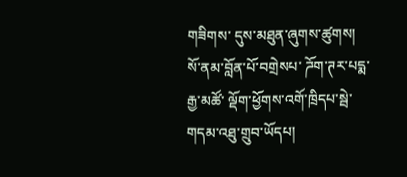གཟིགས་ དུས་མཐུན་ཞུགས་ཚུགས།
སོ་ནམ་བློན་པོ་བགྲེསཔ་ ཌོག་ཊར་པདྨ་རྒྱ་མཚོ་ ལྡོག་ཕྱོགས་འགོ་ཁྲིདཔ་སྦེ་ གདམ་འཐུ་གྲུབ་ཡོདཔ།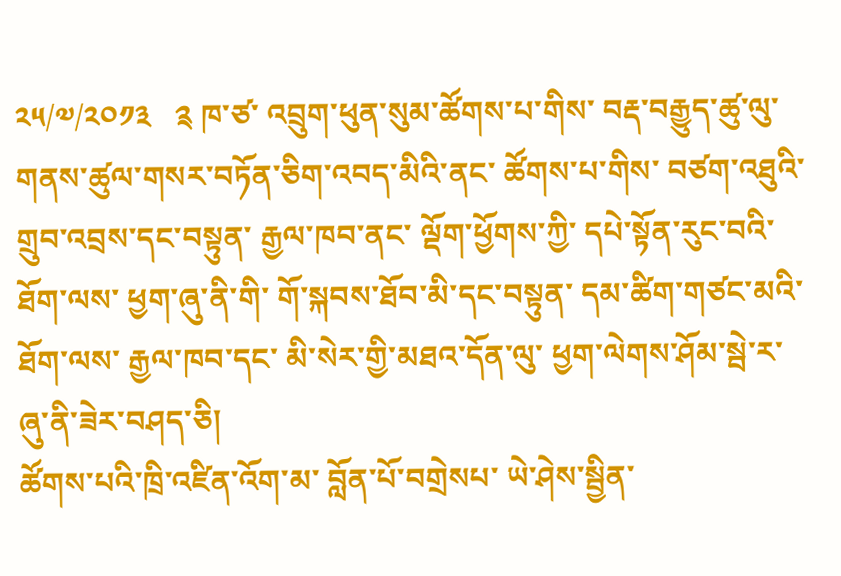༢༥/༧/༢༠༡༣   ༉ ཁ་ཙ་ འབྲུག་ཕུན་སུམ་ཚོགས་པ་གིས་ བརྡ་བརྒྱུད་ཚུ་ལུ་ གནས་ཚུལ་གསར་བཏོན་ཅིག་འབད་མིའི་ནང་ ཚོགས་པ་གིས་ བཙག་འཐུའི་གྲུབ་འབྲས་དང་བསྟུན་ རྒྱལ་ཁབ་ནང་ ལྡོག་ཕྱོགས་ཀྱི་ དཔེ་སྟོན་རུང་བའི་ཐོག་ལས་ ཕྱག་ཞུ་ནི་གི་ གོ་སྐབས་ཐོབ་མི་དང་བསྟུན་ དམ་ཚིག་གཙང་མའི་ཐོག་ལས་ རྒྱལ་ཁབ་དང་ མི་སེར་གྱི་མཐའ་དོན་ལུ་ ཕྱག་ལེགས་ཤོམ་སྦེ་ར་ ཞུ་ནི་ཟེར་བཤད་ཅི།
ཚོགས་པའི་ཁྲི་འཛིན་འོག་མ་ བློན་པོ་བགྲེསཔ་ ཡེ་ཤེས་སྦྱིན་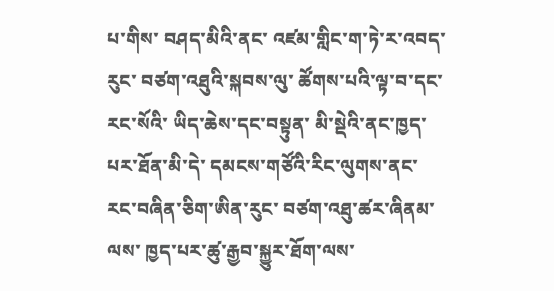པ་གིས་ བཤད་མིའི་ནང་ འཛམ་གླིང་ག་ཏེ་ར་འབད་རུང་ བཙག་འཐུའི་སྐབས་ལུ་ ཚོགས་པའི་ལྟ་བ་དང་ རང་སོའི་ ཡིད་ཆེས་དང་བསྟུན་ མི་སྡེའི་ནང་ཁྱད་པར་ཐོན་མི་དེ་ དམངས་གཙོའི་རིང་ལུགས་ནང་ རང་བཞིན་ཅིག་ཨིན་རུང་ བཙག་འཐུ་ཚར་ཞིནམ་ལས་ ཁྱད་པར་ཚུ་རྒྱབ་སྐྱུར་ཐོག་ལས་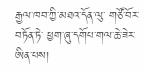རྒྱལ་ཁབ་ཀྱི་མཐའ་དོན་ལུ་ གཙོ་བོར་བཏོན་ཏེ་ ཕྱག་ཞུ་དགོཔ་གལ་ཆེ་ཟེར་ཨིན་པས།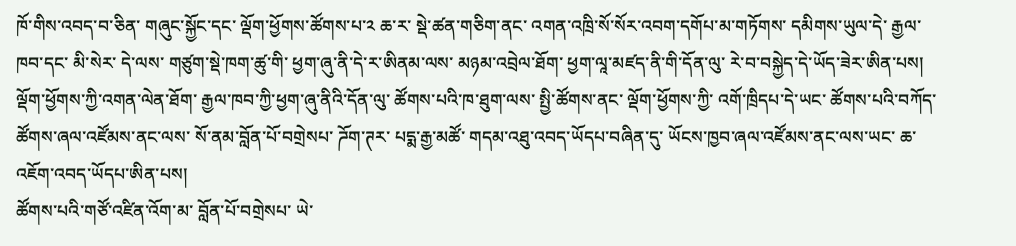ཁོ་གིས་འབད་བ་ཅིན་ གཞུང་སྐྱོང་དང་ ལྡོག་ཕྱོགས་ཚོགས་པ་༢ ཆ་ར་ སྡེ་ཚན་གཅིག་ནང་ འགན་འཁྲི་སོ་སོར་འབག་དགོཔ་མ་གཏོགས་ དམིགས་ཡུལ་དེ་ རྒྱལ་ཁབ་དང་ མི་སེར་ དེ་ལས་ གཙུག་སྡེ་ཁག་ཚུ་གི་ ཕྱག་ཞུ་ནི་དེ་ར་ཨིནམ་ལས་ མཉམ་འབྲེལ་ཐོག་ ཕྱག་ལཱ་མཛད་ནི་གི་དོན་ལུ་ རེ་བ་བསྐྱེད་དེ་ཡོད་ཟེར་ཨིན་པས།
ལྡོག་ཕྱོགས་ཀྱི་འགན་ལེན་ཐོག་ རྒྱལ་ཁབ་ཀྱི་ཕྱག་ཞུ་ནིའི་དོན་ལུ་ ཚོགས་པའི་ཁ་ཐུག་ལས་ སྤྱི་ཚོགས་ནང་ ལྡོག་ཕྱོགས་ཀྱི་ འགོ་ཁྲིདཔ་དེ་ཡང་ ཚོགས་པའི་བཀོད་ཚོགས་ཞལ་འཛོམས་ནང་ལས་ སོ་ནམ་བློན་པོ་བགྲེསཔ་ ཌོག་ཊར་ པདྨ་རྒྱ་མཚོ་ གདམ་འཐུ་འབད་ཡོདཔ་བཞིན་དུ་ ཡོངས་ཁྱབ་ཞལ་འཛོམས་ནང་ལས་ཡང་ ཆ་འཇོག་འབད་ཡོདཔ་ཨིན་པས།
ཚོགས་པའི་གཙོ་འཛིན་འོག་མ་ བློན་པོ་བགྲེསཔ་ ཡེ་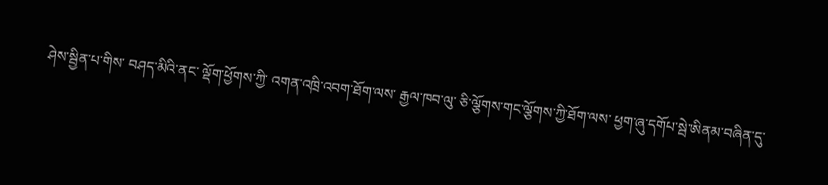ཤེས་སྦྱིན་པ་གིས་ བཤད་མིའི་ནང་ ལྡོག་ཕྱོགས་ཀྱི་ འགན་འཁྲི་འབག་ཐོག་ལས་ རྒྱལ་ཁབ་ལུ་ ཅི་ལྕོགས་གང་ལྕོགས་ཀྱི་ཐོག་ལས་ ཕྱག་ཞུ་དགོཔ་སྦེ་ཨིནམ་བཞིན་དུ་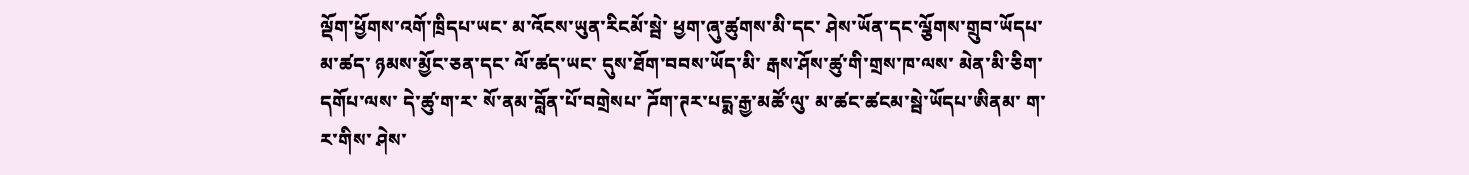ལྡོག་ཕྱོགས་འགོ་ཁྲིདཔ་ཡང་ མ་འོངས་ཡུན་རིངམོ་སྦེ་ ཕྱག་ཞུ་ཚུགས་མི་དང་ ཤེས་ཡོན་དང་ལྕོགས་གྲུབ་ཡོདཔ་མ་ཚད་ ཉམས་མྱོང་ཅན་དང་ ལོ་ཚད་ཡང་ དུས་ཐོག་བབས་ཡོད་མི་ རྒས་ཤོས་ཚུ་གི་གྲས་ཁ་ལས་ མེན་མི་ཅིག་དགོཔ་ལས་ དེ་ཚུ་ག་ར་ སོ་ནམ་བློན་པོ་བགྲེསཔ་ ཌོག་ཊར་པདྨ་རྒྱ་མཚོ་ལུ་ མ་ཚང་ཚངམ་སྦེ་ཡོདཔ་ཨིནམ་ ག་ར་གིས་ ཤེས་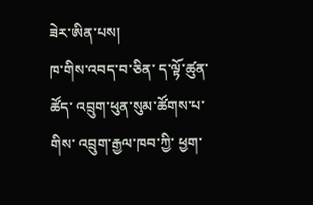ཟེར་ཨིན་པས།
ཁ་གིས་འབད་བ་ཅིན་ ད་ལྟོ་ཚུན་ཚོད་ འབྲུག་ཕུན་སུམ་ཚོགས་པ་གིས་ འབྲུག་རྒྱལ་ཁབ་ཀྱི་ ཕྱག་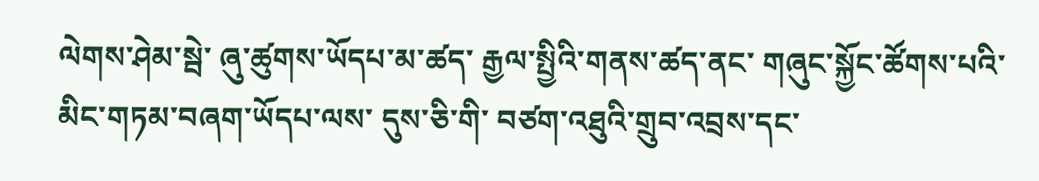ལེགས་ཤེམ་སྦེ་ ཞུ་ཚུགས་ཡོདཔ་མ་ཚད་ རྒྱལ་སྤྱིའི་གནས་ཚད་ནང་ གཞུང་སྐྱོང་ཚོགས་པའི་ མིང་གཏམ་བཞག་ཡོདཔ་ལས་ དུས་ཅི་གི་ བཙག་འཐུའི་གྲུབ་འབྲས་དང་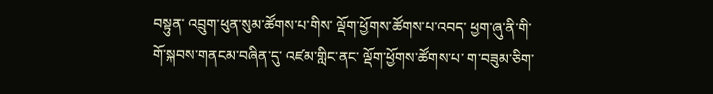བསྟུན་ འབྲུག་ཕུན་སུམ་ཚོགས་པ་གིས་ ལྡོག་ཕྱོགས་ཚོགས་པ་འབད་ ཕྱག་ཞུ་ནི་གི་ གོ་སྐབས་གནངམ་བཞིན་དུ་ འཛམ་གླིང་ནང་ ལྡོག་ཕྱོགས་ཚོགས་པ་ ག་བཟུམ་ཅིག་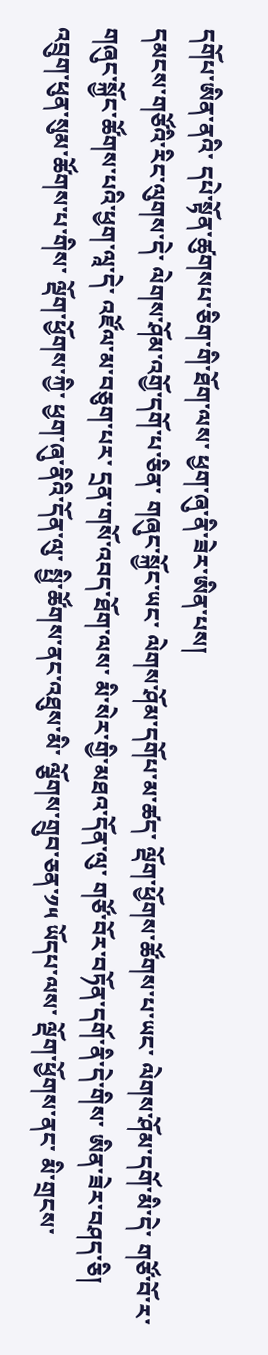དགོཔ་ཨིན་ནའི་ དཔེ་སྟོན་ཚུགསཔ་ཅིག་གི་ཐོག་ལས་ ཕྱག་ཞུ་ནི་ཟེར་ཨིན་པས།
དམངས་གཙོའི་རིང་ལུགས་དེ་ ལེགས་ཤོམ་འགྱོ་དགོ་པ་ཅིན་ གཞུང་སྐྱོང་ཡང་ ལེགས་ཤོམ་དགོཔ་མ་ཚད་ ལྡོག་ཕྱོགས་ཚོགས་པ་ཡང་ ལེགས་ཤོམ་དགོ་མི་དེ་ གཙོ་བོ་ར་ གཞུང་སྐྱོང་ཚོགས་པའི་ཕྱག་ལཱ་དེ་ འཛོལ་མ་བཅུག་པར་ དྲན་གསོ་འབད་ཐོག་ལས་ མི་སེར་གྱི་མཐའ་དོན་ལུ་ གཙོ་བོར་བཏོན་དགོ་ནི་དེ་གིས་ ཨིན་ཟེར་བཤད་ཅི།
འབྲུག་ཕུན་སུམ་ཚོགས་པ་གིས་ ལྡོག་ཕྱོགས་ཀྱི་ ཕྱག་ཞུ་ནིའི་དོན་ལུ་ སྤྱི་ཚོགས་ནང་འཐུས་མི་ ལྕོགས་གྲུབ་ཅན་༡༥ ཡོདཔ་ལས་ ལྡོག་ཕྱོགས་ནང་ མི་གྲངས་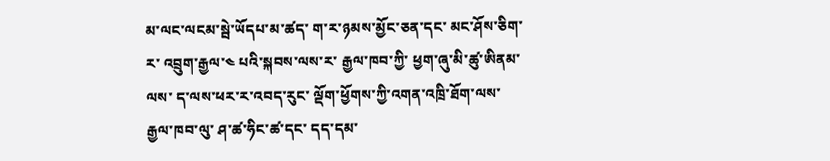མ་ལང་ལངམ་སྦེ་ཡོདཔ་མ་ཚད་ ག་ར་ཉམས་མྱོང་ཅན་དང་ མང་ཤོས་ཅིག་ར་ འབྲུག་རྒྱལ་༤ པའི་སྐབས་ལས་ར་ རྒྱལ་ཁབ་ཀྱི་ ཕྱག་ཞུ་མི་ཚུ་ཨིནམ་ལས་ ད་ལས་ཕར་ར་འབད་རུང་ ལྡོག་ཕྱོགས་ཀྱི་འགན་འཁྲི་ཐོག་ལས་ རྒྱལ་ཁབ་ལུ་ ཤ་ཚ་ཧིང་ཚ་དང་ དད་དམ་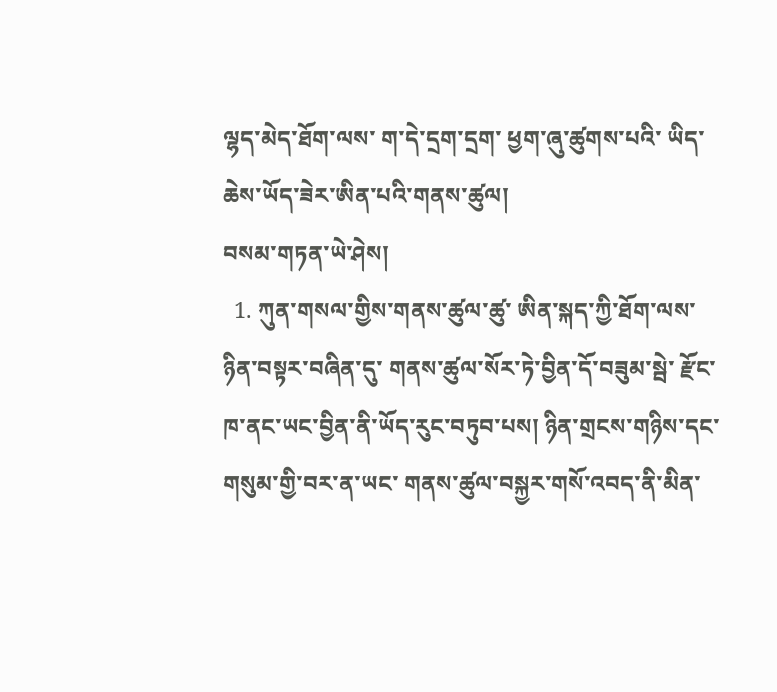ལྷད་མེད་ཐོག་ལས་ ག་དེ་དྲག་དྲག་ ཕྱག་ཞུ་ཚུགས་པའི་ ཡིད་ཆེས་ཡོད་ཟེར་ཨིན་པའི་གནས་ཚུལ།
བསམ་གཏན་ཡེ་ཤེས།
  1. ཀུན་གསལ་གྱིས་གནས་ཚུལ་ཚུ་ ཨིན་སྐད་ཀྱི་ཐོག་ལས་ ཉིན་བསྟར་བཞིན་དུ་ གནས་ཚུལ་སོར་ཏེ་བྱིན་དོ་བཟུམ་སྦེ་ རྫོང་ཁ་ནང་ཡང་བྱིན་ནི་ཡོད་རུང་བཏུབ་པས། ཉིན་གྲངས་གཉིས་དང་གསུམ་གྱི་བར་ན་ཡང་ གནས་ཚུལ་བསྐྱར་གསོ་འབད་ནི་མིན་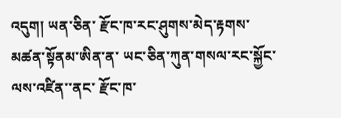འདུག། ཡན་ཅིན་ རྫོང་ཁ་རང་ཤུགས་མེད་རྟགས་མཚན་སྟོནམ་ཨིན་ན་ ཡང་ཅིན་ཀུན་གསལ་རང་སྐྱོང་ལས་འཛིན་་ནང་ རྫོང་ཁ་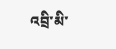འབྲི་མི་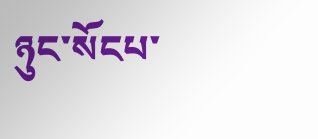ཉུང་སོངཔ་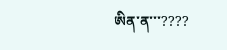ཨིན་ན་་་????